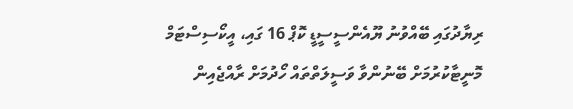ރިޔާދުގައި ބޭއްވުނު ޔޫއެންސީސީޑީ ކޮޕް 16 ގައި، އީކޯސިސްޓަމް މޮނީޓާކުރުމަށް ބޭނުންވާ ވަސީލަތްތައް ހޯދުމަށް ރާއްޖެއިން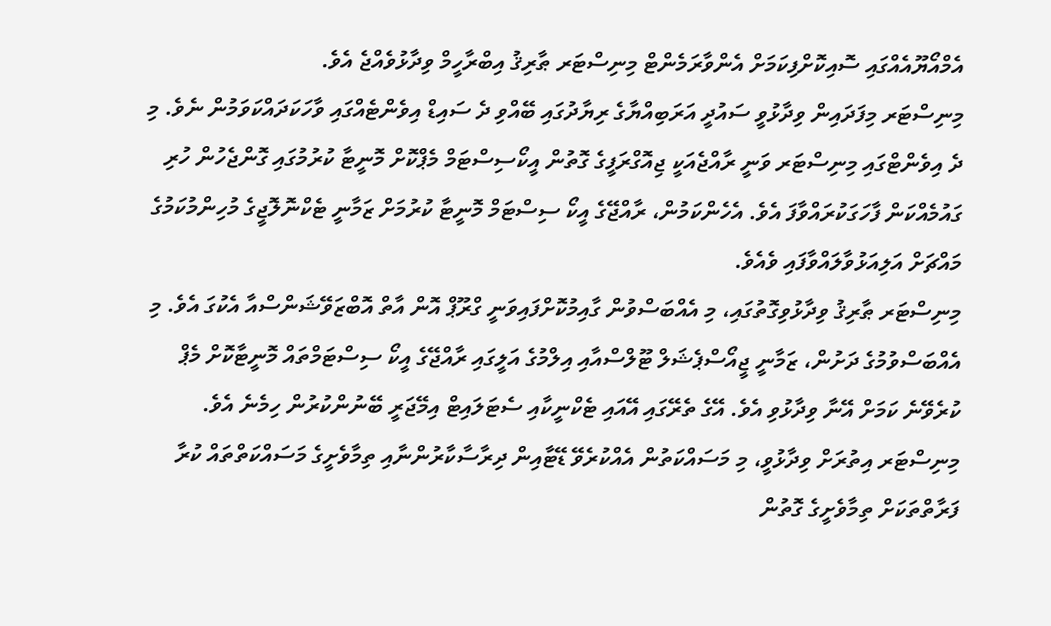އެމްއޯޔޫއެއްގައި ސޮއިކޮށްފިކަމަށް އެންވާރަމެންޓް މިނިސްޓަރ ޠާރިޤު އިބްރާހީމް ވިދާޅުވެއްޖެ އެވެ.
މިނިސްޓަރ މިފަދައިން ވިދާޅުވީ ސައުދީ އަރަބިއްޔާގެ ރިޔާދުގައި ބޭއްވި ދެ ސައިޑް އިވެންޓެއްގައި ވާހަކަދައްކަވަމުން ނެވެ. މި ދެ އިވެންޓްގައި މިނިސްޓަރ ވަނީ ރާއްޖެއަކީ ޖިއޮގްރަފީގެ ގޮތުން އީކޯސިސްޓަމް މެޕްކޮށް މޮނީޓާ ކުރުމުގައި ގޮންޖެހުން ހުރި ގައުމެއްކަން ފާހަގަކުރައްވާފަ އެވެ. އެހެންކަމުން، ރާއްޖޭގެ އީކޯ ސިސްޓަމް މޮނީޓާ ކުރުމަށް ޒަމާނީ ޓެކްނޮލޮޖީގެ މުހިންމުކަމުގެ މައްޗަށް އަލިއަޅުވާލައްވާފައި ވެއެވެ.
މިނިސްޓަރ ޠާރިޤު ވިދާޅުވިގޮތުގައި، މި އެއްބަސްވުން ގާއިމުކޮށްފައިވަނީ ގްރޫޕް އޮން އާތް އޮބްޒަވޭޝަންސްއާ އެކުގަ އެވެ. މި އެއްބަސްވުމުގެ ދަށުން، ޒަމާނީ ޖީއޯސްޕެޝަލް ޓޫލްސްއާއި އިލްމުގެ އަލީގައި ރާއްޖޭގެ އީކޯ ސިސްޓަމްތައް މޮނީޓާކޮށް މެޕް ކުރެވޭނެ ކަމަށް އޭނާ ވިދާޅުވި އެވެ. އޭގެ ތެރޭގައި އޭއައި ޓެކްނީކާއި ސެޓަލައިޓް އިމޭޖަރީ ބޭނުންކުރުން ހިމެނެ އެވެ.
މިނިސްޓަރ އިތުރަށް ވިދާޅުވީ، މި މަސައްކަތުން އެއްކުރެވޭ ޑޭޓާއިން ދިރާސާކާރުންނާއި ތިމާވެށީގެ މަސައްކަތްތައް ކުރާ ފަރާތްތަކަށް ތިމާވެށީގެ ގޮތުން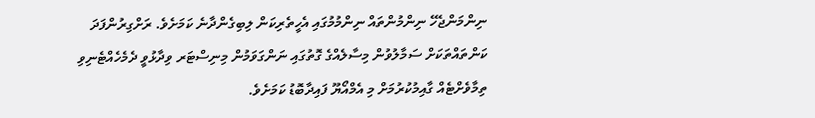ނިންމަންޖެހޭ ނިންމުންތައް ނިންމުމުގައި އެހީތެރިކަން ލިބިގެންދާނެ ކަމަށެވެ. ރަށްގިރުންފަދަ ކަންތައްތަކަށް ސަމާލުވުން މިސާލެއްގެ ގޮތުގައި ނަންގަވަމުން މިނިސްޓަރ ވިދާޅުވީ ދެމެހެއްޓެނިވި ތިމާވެށްޓެއް ގާއިމުކުރުމަށް މި އެމްއޯޔޫ ފައިދާބޮޑު ކަމަށެވެ.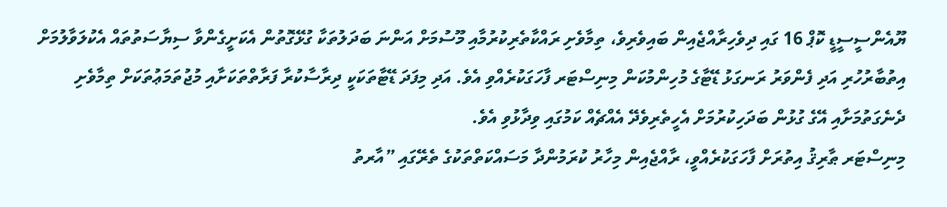ޔޫއެންސީސީޑީ ކޮޕް 16 ގައި ދިވެހިރާއްޖެއިން ބައިވެރިވެ، ތިމާވެށި ރައްކާތެރިކުރުމާއި މޫސުމަށް އަންނަ ބަދަލުތަކާ ގުޅޭގޮތުން އެކަށީގެންވާ ސިޔާސަތުތައް އެކުލަވާލުމަށް އިތުބާރުހުރި އަދި ފެންވަރު ރަނގަޅު ޑޭޓާގެ މުހިންމުކަން މިނިސްޓަރ ފާހަގަކުރެއްވި އެވެ. އަދި މިފަދަ ޑޭޓާތަކަކީ ދިރާސާކުރާ ފަރާތްތަކަށާއި މުޖުތަމަޢުތަކަށް ތިމާވެށި ދެނެގަތުމަށާއި އޭގެ ގުޅުން ބަދަހިކުރުމަށް އެހީތެރިވެދޭ އެއްޗެއް ކަމުގައި ވިދާޅުވި އެވެ.
މިނިސްޓަރ ޠާރިޤު އިތުރަށް ފާހަގަކުރެއްވީ، ރާއްޖެއިން މިހާރު ކުރަމުންދާ މަސައްކަތްތަކުގެ ތެރޭގައި ”އާރތު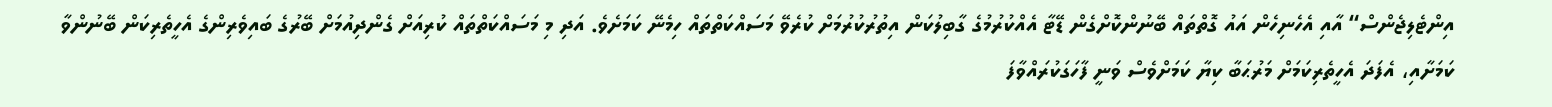އިންޓެލިޖެންސް“ އާއި އެހެނިހެން އައު ގޮތްތައް ބޭނުންކޮށްގެން ޑޭޓާ އެއްކުރުމުގެ ގާބިލުކަން އިތުރުކުރުމަށް ކުރެވޭ މަސައްކަތްތައް ހިމެނޭ ކަމަށެވެ. އަދި މި މަސައްކަތްތައް ކުރިއަށް ގެންދިއުމަށް ބޭރުގެ ބައިވެރިންގެ އެހީތެރިކަން ބޭނުންވާ ކަމަށާއި، އެފަދަ އެހީތެރިކަމަށް މަރުޙަބާ ކިޔާ ކަމަށްވެސް ވަނީ ފާހަގަކުރައްވާފަ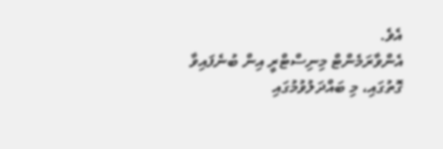އެވެ.
އެންވާރަމެންޓް މިނިސްޓްރީ އިން ބުނެފައިވާ ގޮތުގައި، މި ބައްދަލުވުމުގައި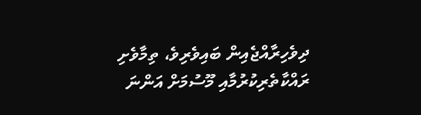ދިވެހިރާއްޖެއިން ބައިވެރިވެ، ތިމާވެށި ރައްކާތެރިކުރުމާއި މޫސުމަށް އަންނަ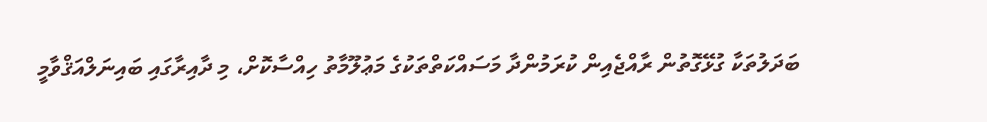ބަދަލުތަކާ ގުޅޭގޮތުން ރާއްޖެއިން ކުރަމުންދާ މަސައްކަތްތަކުގެ މަޢުލޫމާތު ހިއްސާކޮށް، މި ދާއިރާގައި ބައިނަލްއަޤްވާމީ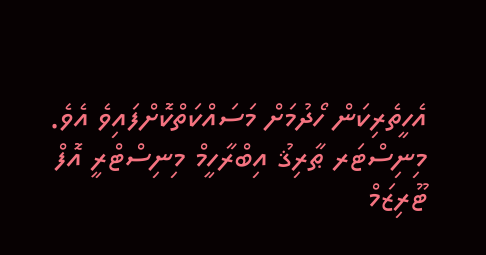އެހީތެރިކަން ހޯދުމަށް މަސައްކަތްކޮށްފައިވެ އެވެ.
މިނިސްޓަރ ޠާރިޤު އިބްރާހީމް މިނިސްޓްރީ އޮފް ޓޫރިޒަމް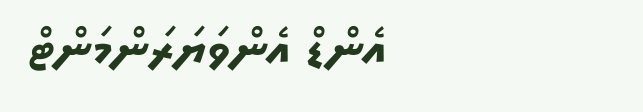އެންޑް އެންވަޔަރަންމަންޓް